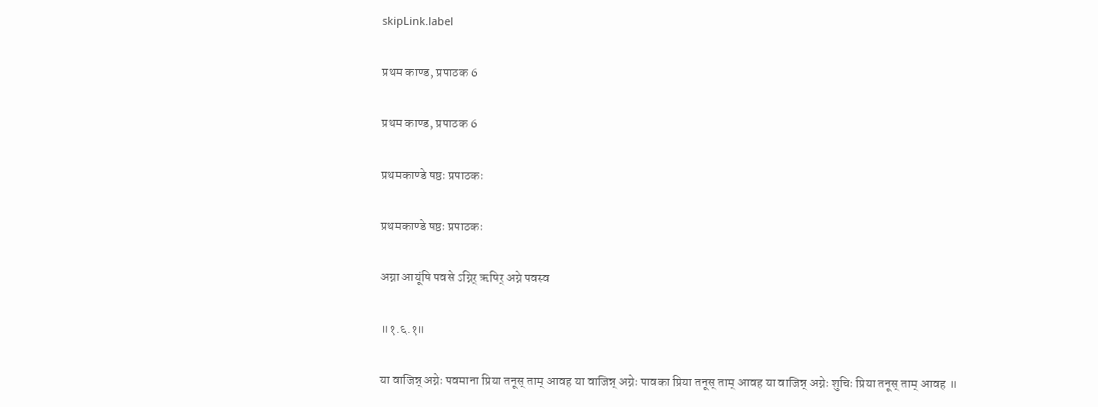skipLink.label

प्रथम काण्ड, प्रपाठक 6

प्रथम काण्ड, प्रपाठक 6

प्रथमकाण्डे षष्ठः प्रपाठकः

प्रथमकाण्डे षष्ठः प्रपाठकः

अग्ना आयूंषि पवसे ऽग्निर् ऋषिर् अग्ने पवस्व

॥१.६.१॥

या वाजिन्न् अग्नेः पवमाना प्रिया तनूस् ताम् आवह या वाजिन्न् अग्नेः पावका प्रिया तनूस् ताम् आवह या वाजिन्न् अग्नेः शुचिः प्रिया तनूस् ताम् आवह ॥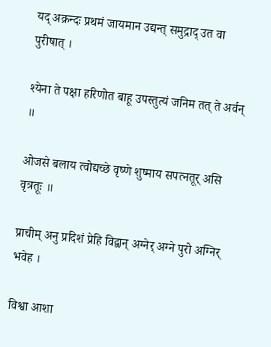यद् अक्रन्दः प्रथमं जायमान उद्यन्त् समुद्राद् उत वा पुरीषात् ।

श्येना ते पक्षा हरिणोत बाहू उपस्तुत्यं जनिम तत् ते अर्वन् ॥

ओजसे बलाय त्वोद्यच्छे वृष्णे शुष्माय सपत्नतूर् असि वृत्रतूः ॥

प्राचीम् अनु प्रदिशं प्रेहि विद्वान् अग्नेर् अग्ने पुरो अग्निर् भवेह ।

विश्वा आशा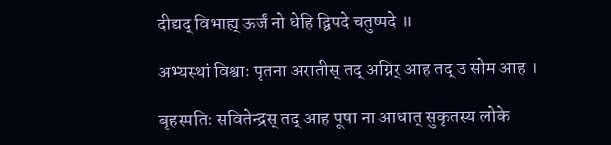दीद्यद् विभाह्य् ऊर्जं नो धेहि द्विपदे चतुष्पदे ॥

अभ्यस्थां विश्वाः पृतना अरातीस् तद् अग्निर् आह तद् उ सोम आह ।

बृहस्पतिः सवितेन्द्रस् तद् आह पूषा ना आधात् सुकृतस्य लोके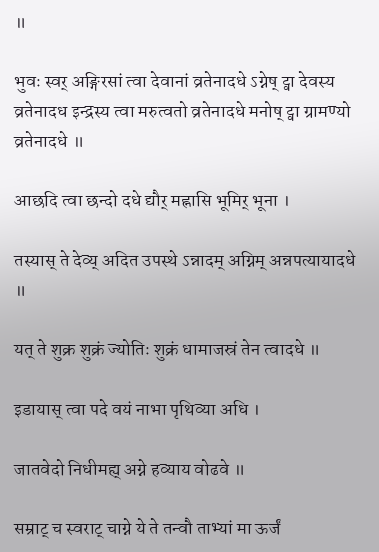॥

भुवः स्वर् अङ्गिरसां त्वा देवानां व्रतेनादधे ऽग्नेष् ट्वा देवस्य व्रतेनादध इन्द्रस्य त्वा मरुत्वतो व्रतेनादधे मनोष् ट्वा ग्रामण्यो व्रतेनादधे ॥

आछदि त्वा छन्दो दधे द्यौर् मह्नासि भूमिर् भूना ।

तस्यास् ते देव्य् अदित उपस्थे ऽन्नादम् अग्निम् अन्नपत्यायादधे ॥

यत् ते शुक्र शुक्रं ज्योतिः शुक्रं धामाजस्रं तेन त्वादधे ॥

इडायास् त्वा पदे वयं नाभा पृथिव्या अधि ।

जातवेदो निधीमह्य् अग्ने हव्याय वोढवे ॥

सम्राट् च स्वराट् चाग्ने ये ते तन्वौ ताभ्यां मा ऊर्जं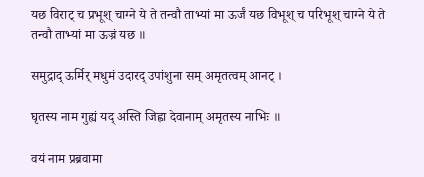यछ विराट् च प्रभूश् चाग्ने ये ते तन्वौ ताभ्यां मा ऊर्जं यछ विभूश् च परिभूश् चाग्ने ये ते तन्वौ ताभ्यां मा ऊज्रं यछ ॥

समुद्राद् ऊर्मिर् मधुमं उदारद् उपांशुना सम् अमृतत्वम् आनट् ।

घृतस्य नाम गुह्यं यद् अस्ति जिह्वा देवानाम् अमृतस्य नाभिः ॥

वयं नाम प्रब्रवामा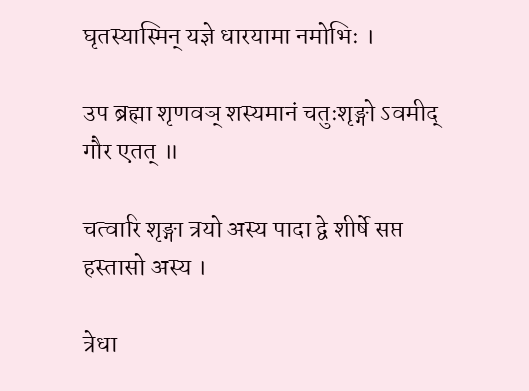घृतस्यास्मिन् यज्ञे धारयामा नमोभिः ।

उप ब्रह्मा शृणवञ् शस्यमानं चतुःशृङ्गो ऽवमीद् गौर एतत् ॥

चत्वारि शृङ्गा त्रयो अस्य पादा द्वे शीर्षे सप्त हस्तासो अस्य ।

त्रेधा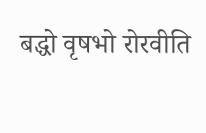बद्धो वृषभो रोरवीति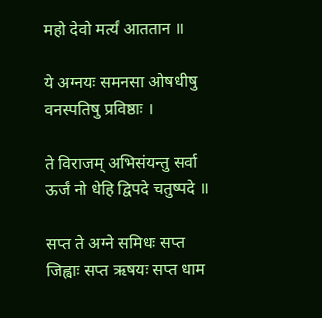महो देवो मर्त्यं आततान ॥

ये अग्नयः समनसा ओषधीषु वनस्पतिषु प्रविष्ठाः ।

ते विराजम् अभिसंयन्तु सर्वा ऊर्जं नो धेहि द्विपदे चतुष्पदे ॥

सप्त ते अग्ने समिधः सप्त जिह्वाः सप्त ऋषयः सप्त धाम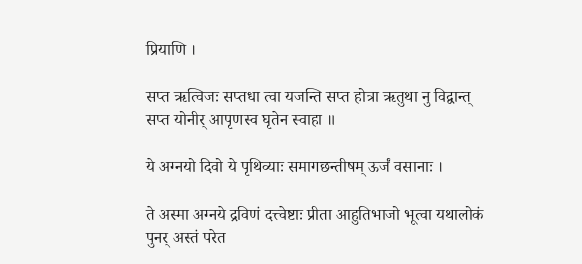प्रियाणि ।

सप्त ऋत्विजः सप्तधा त्वा यजन्ति सप्त होत्रा ऋतुथा नु विद्वान्त् सप्त योनीर् आपृणस्व घृतेन स्वाहा ॥

ये अग्नयो दिवो ये पृथिव्याः समागछन्तीषम् ऊर्जं वसानाः ।

ते अस्मा अग्नये द्रविणं दत्त्वेष्टाः प्रीता आहुतिभाजो भूत्वा यथालोकं पुनर् अस्तं परेत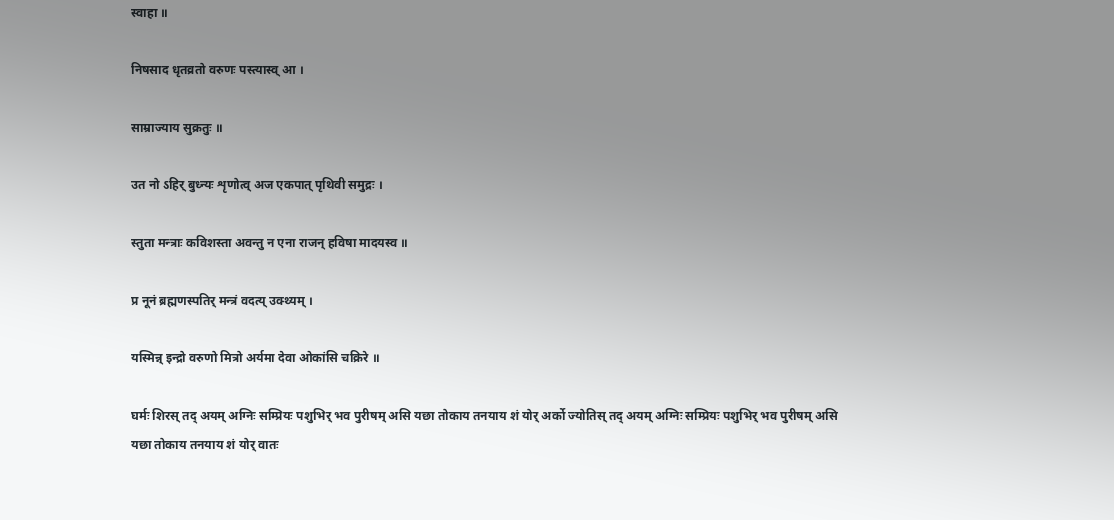स्वाहा ॥

निषसाद धृतव्रतो वरुणः पस्त्यास्व् आ ।

साम्राज्याय सुक्रतुः ॥

उत नो ऽहिर् बुध्न्यः शृणोत्व् अज एकपात् पृथिवी समुद्रः ।

स्तुता मन्त्राः कविशस्ता अवन्तु न एना राजन् हविषा मादयस्व ॥

प्र नूनं ब्रह्मणस्पतिर् मन्त्रं वदत्य् उक्थ्यम् ।

यस्मिन्न् इन्द्रो वरुणो मित्रो अर्यमा देवा ओकांसि चक्रिरे ॥

घर्मः शिरस् तद् अयम् अग्निः सम्प्रियः पशुभिर् भव पुरीषम् असि यछा तोकाय तनयाय शं योर् अर्को ज्योतिस् तद् अयम् अग्निः सम्प्रियः पशुभिर् भव पुरीषम् असि यछा तोकाय तनयाय शं योर् वातः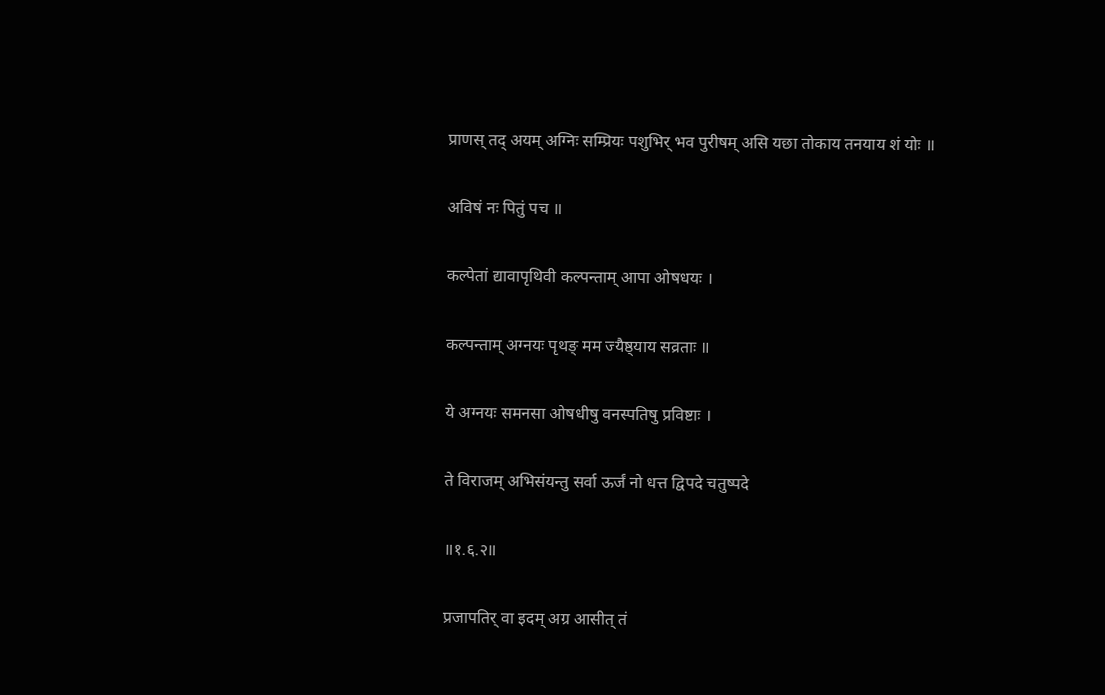प्राणस् तद् अयम् अग्निः सम्प्रियः पशुभिर् भव पुरीषम् असि यछा तोकाय तनयाय शं योः ॥

अविषं नः पितुं पच ॥

कल्पेतां द्यावापृथिवी कल्पन्ताम् आपा ओषधयः ।

कल्पन्ताम् अग्नयः पृथङ् मम ज्यैष्ठ्याय सव्रताः ॥

ये अग्नयः समनसा ओषधीषु वनस्पतिषु प्रविष्टाः ।

ते विराजम् अभिसंयन्तु सर्वा ऊर्जं नो धत्त द्विपदे चतुष्पदे

॥१.६.२॥

प्रजापतिर् वा इदम् अग्र आसीत् तं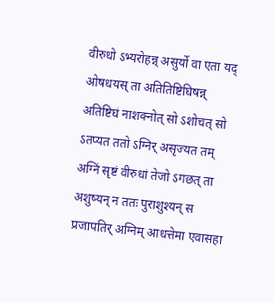वीरुधो ऽभ्यरोहन्न् असुर्यो वा एता यद् ओषधयस् ता अतितिष्टिघिषन्न् अतिष्टिघं नाशक्नोत् सो ऽशोचत् सो ऽतप्यत ततो ऽग्निर् असृज्यत तम् अग्निं सृष्टं वीरुधां तेजो ऽगछत् ता अशुष्यन् न ततः पुराशुश्यन् स प्रजापतिर् अग्निम् आधत्तेमा एवासहा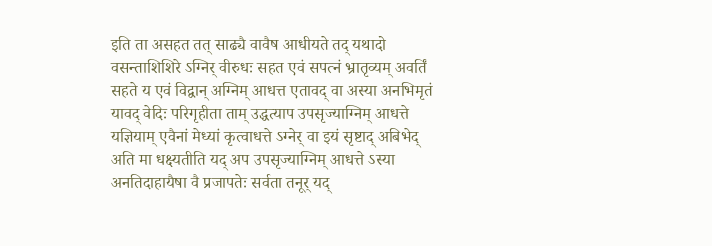इति ता असहत तत् साढ्यै वावैष आधीयते तद् यथादो वसन्ताशिशिरे ऽग्निर् वीरुधः सहत एवं सपत्नं भ्रातृव्यम् अवर्तिं सहते य एवं विद्वान् अग्निम् आधत्त एतावद् वा अस्या अनभिमृतं यावद् वेदिः परिगृहीता ताम् उद्धत्याप उपसृज्याग्निम् आधत्ते यज्ञियाम् एवैनां मेध्यां कृत्वाधत्ते ऽग्नेर् वा इयं सृष्टाद् अबिभेद् अति मा धक्ष्यतीति यद् अप उपसृज्याग्निम् आधत्ते ऽस्या अनतिदाहायैषा वै प्रजापतेः सर्वता तनूर् यद्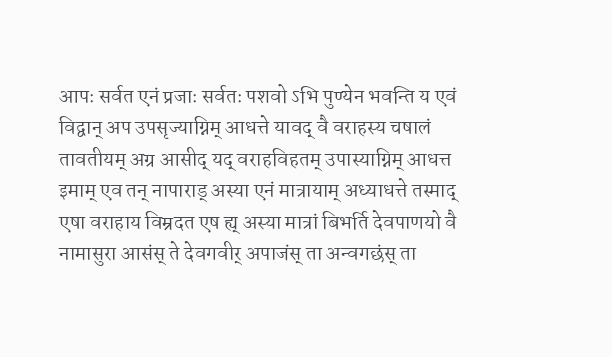आपः सर्वत एनं प्रजाः सर्वतः पशवो ऽभि पुण्येन भवन्ति य एवं विद्वान् अप उपसृज्याग्निम् आधत्ते यावद् वै वराहस्य चषालं तावतीयम् अग्र आसीद् यद् वराहविहतम् उपास्याग्निम् आधत्त इमाम् एव तन् नापाराड् अस्या एनं मात्रायाम् अध्याधत्ते तस्माद् एषा वराहाय विम्रदत एष ह्य् अस्या मात्रां बिभर्ति देवपाणयो वै नामासुरा आसंस् ते देवगवीर् अपाजंस् ता अन्वगछंस् ता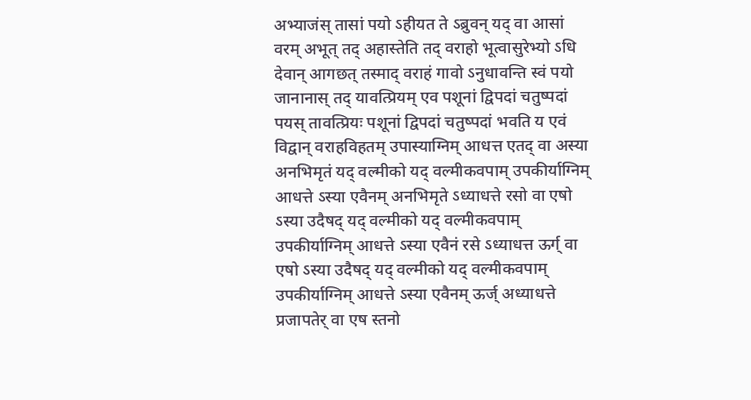अभ्याजंस् तासां पयो ऽहीयत ते ऽब्रुवन् यद् वा आसां वरम् अभूत् तद् अहास्तेति तद् वराहो भूत्वासुरेभ्यो ऽधि देवान् आगछत् तस्माद् वराहं गावो ऽनुधावन्ति स्वं पयो जानानास् तद् यावत्प्रियम् एव पशूनां द्विपदां चतुष्पदां पयस् तावत्प्रियः पशूनां द्विपदां चतुष्पदां भवति य एवं विद्वान् वराहविहतम् उपास्याग्निम् आधत्त एतद् वा अस्या अनभिमृतं यद् वल्मीको यद् वल्मीकवपाम् उपकीर्याग्निम् आधत्ते ऽस्या एवैनम् अनभिमृते ऽध्याधत्ते रसो वा एषो ऽस्या उदैषद् यद् वल्मीको यद् वल्मीकवपाम् उपकीर्याग्निम् आधत्ते ऽस्या एवैनं रसे ऽध्याधत्त ऊर्ग् वा एषो ऽस्या उदैषद् यद् वल्मीको यद् वल्मीकवपाम् उपकीर्याग्निम् आधत्ते ऽस्या एवैनम् ऊर्ज् अध्याधत्ते प्रजापतेर् वा एष स्तनो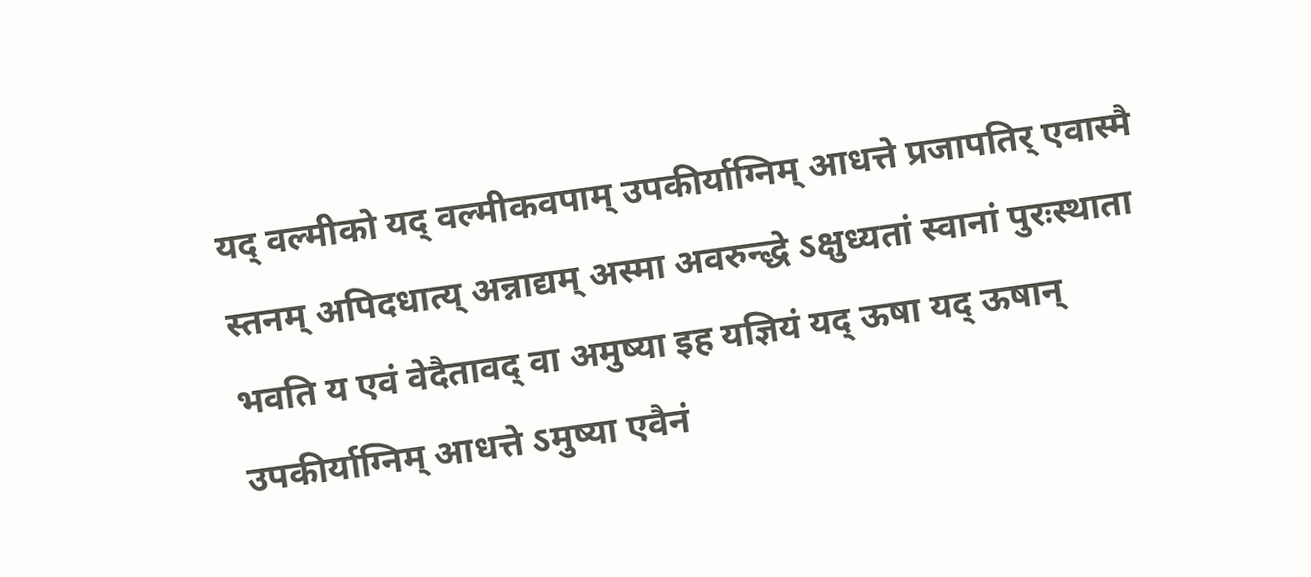यद् वल्मीको यद् वल्मीकवपाम् उपकीर्याग्निम् आधत्ते प्रजापतिर् एवास्मै स्तनम् अपिदधात्य् अन्नाद्यम् अस्मा अवरुन्द्धे ऽक्षुध्यतां स्वानां पुरःस्थाता भवति य एवं वेदैतावद् वा अमुष्या इह यज्ञियं यद् ऊषा यद् ऊषान् उपकीर्याग्निम् आधत्ते ऽमुष्या एवैनं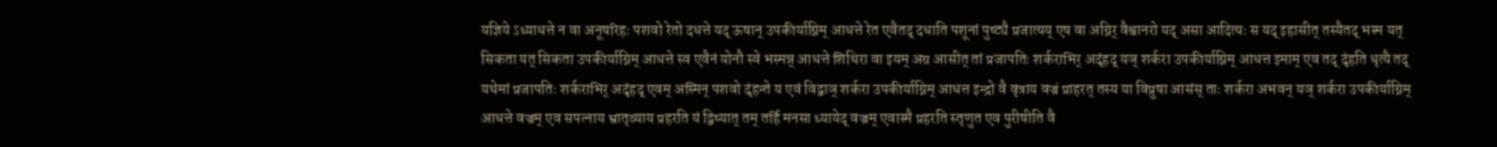यज्ञिये ऽध्याधत्ते न वा अनूषरिहः पशवो रेतो दधत्ते यद् ऊषान् उपकीर्याग्निम् आधत्ते रेत एवैतद् दधाति पशूनां पुष्ट्यै प्रजात्यय् एष वा अग्निर् वैश्वानरो यद् असा आदित्यः स यद् इहासीत् तस्यैतद् भस्म यत् सिकता यत् सिकता उपकीर्याग्निम् आधत्ते स्व एवैनं योनौ स्वे भस्मन्न् आधत्ते शिथिरा वा इयम् अग्र आसीत् तां प्रजापतिः शर्कराभिर् अदृंहद् यञ् शर्करा उपकीर्याग्निम् आधत्त इमाम् एव तद् दृंहति धृत्यै तद् यथेमां प्रजापतिः शर्कराभिर् अदृंहद् एवम् अस्मिन् पशवो दृंहन्ते य एवं विद्वाञ् शर्करा उपकीर्याग्निम् आधत्त इन्द्रो वै वृत्राय वज्रं प्राहरत् तस्य या विप्रुषा आसंस् ताः शर्करा अभवन् यञ् शर्करा उपकीर्याग्निम् आधत्ते वज्रम् एव सपत्नाय भ्रातृव्याय प्रहरति यं द्विष्यात् तम् तर्हि मनसा ध्यायेद् वज्रम् एवास्मै प्रहरति स्तृणुत एव पुरीषीति वै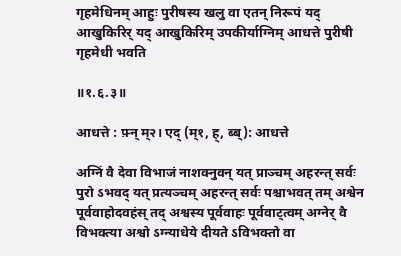गृहमेधिनम् आहुः पुरीषस्य खलु वा एतन् निरूपं यद् आखुकिरिर् यद् आखुकिरिम् उपकीर्याग्निम् आधत्ते पुरीषी गृहमेधी भवति

॥१.६.३॥

आधत्ते : फ़्न् म्२। एद् (म्१, ह्, ब्ब्): आधत्ते

अग्निं वै देवा विभाजं नाशक्नुवन् यत् प्राञ्चम् अहरन्त् सर्वः पुरो ऽभवद् यत् प्रत्यञ्चम् अहरन्त् सर्वः पश्चाभवत् तम् अश्वेन पूर्ववाहोदवहंस् तद् अश्वस्य पूर्ववाहः पूर्ववाट्त्वम् अग्नेर् वै विभक्त्या अश्वो ऽग्न्याधेये दीयते ऽविभक्तो वा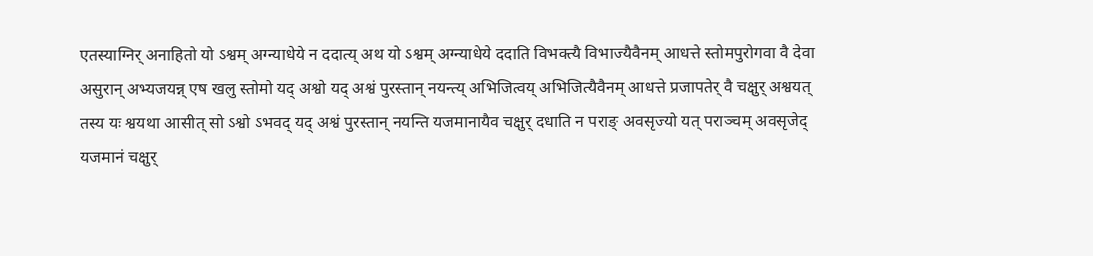एतस्याग्निर् अनाहितो यो ऽश्वम् अग्न्याधेये न ददात्य् अथ यो ऽश्वम् अग्न्याधेये ददाति विभक्त्यै विभाज्यैवैनम् आधत्ते स्तोमपुरोगवा वै देवा असुरान् अभ्यजयन्न् एष खलु स्तोमो यद् अश्वो यद् अश्वं पुरस्तान् नयन्त्य् अभिजित्वय् अभिजित्यैवैनम् आधत्ते प्रजापतेर् वै चक्षुर् अश्वयत् तस्य यः श्वयथा आसीत् सो ऽश्वो ऽभवद् यद् अश्वं पुरस्तान् नयन्ति यजमानायैव चक्षुर् दधाति न पराङ् अवसृज्यो यत् पराञ्चम् अवसृजेद् यजमानं चक्षुर्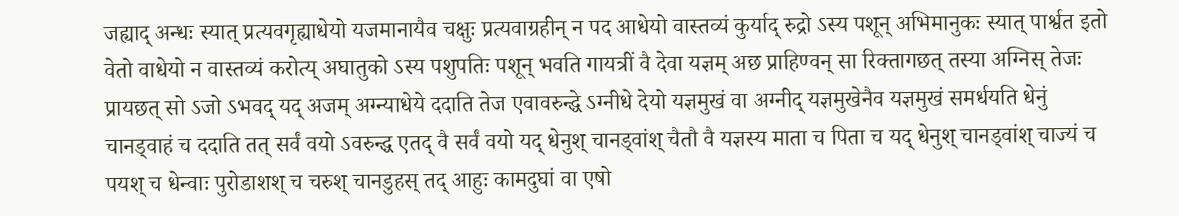जह्याद् अन्धः स्यात् प्रत्यवगृह्याधेयो यजमानायैव चक्षुः प्रत्यवाग्रहीन् न पद आधेयो वास्तव्यं कुर्याद् रुद्रो ऽस्य पशून् अभिमानुकः स्यात् पार्श्वत इतो वेतो वाधेयो न वास्तव्यं करोत्य् अघातुको ऽस्य पशुपतिः पशून् भवति गायत्रीं वै देवा यज्ञम् अछ प्राहिण्वन् सा रिक्तागछत् तस्या अग्निस् तेजः प्रायछत् सो ऽजो ऽभवद् यद् अजम् अग्न्याधेये ददाति तेज एवावरुन्द्धे ऽग्नीधे देयो यज्ञमुखं वा अग्नीद् यज्ञमुखेनैव यज्ञमुखं समर्धयति धेनुं चानड्वाहं च ददाति तत् सर्वं वयो ऽवरुन्द्ध एतद् वै सर्वं वयो यद् धेनुश् चानड्वांश् चैतौ वै यज्ञस्य माता च पिता च यद् धेनुश् चानड्वांश् चाज्यं च पयश् च धेन्वाः पुरोडाशश् च चरुश् चानडुहस् तद् आहुः कामदुघां वा एषो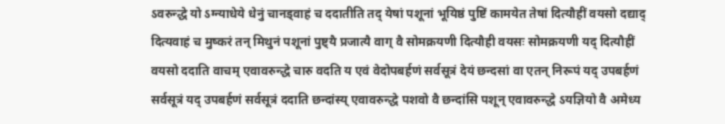ऽवरुन्द्धे यो ऽग्न्याधेये धेनुं चानड्वाहं च ददातीति तद् येषां पशूनां भूयिष्ठं पुष्टिं कामयेत तेषां दित्यौहीं वयसो दद्याद् दित्यवाहं च मुष्करं तन् मिथुनं पशूनां पुष्ट्यै प्रजात्यै वाग् वै सोमक्रयणी दित्यौही वयसः सोमक्रयणी यद् दित्यौहीं वयसो ददाति वाचम् एवावरुन्द्धे चारु वदति य एवं वेदोपबर्हणं सर्वसूत्रं देयं छन्दसां वा एतन् निरूपं यद् उपबर्हणं सर्वसूत्रं यद् उपबर्हणं सर्वसूत्रं ददाति छन्दांस्य् एवावरुन्द्धे पशवो वै छन्दांसि पशून् एवावरुन्द्धे ऽयज्ञियो वै अमेध्य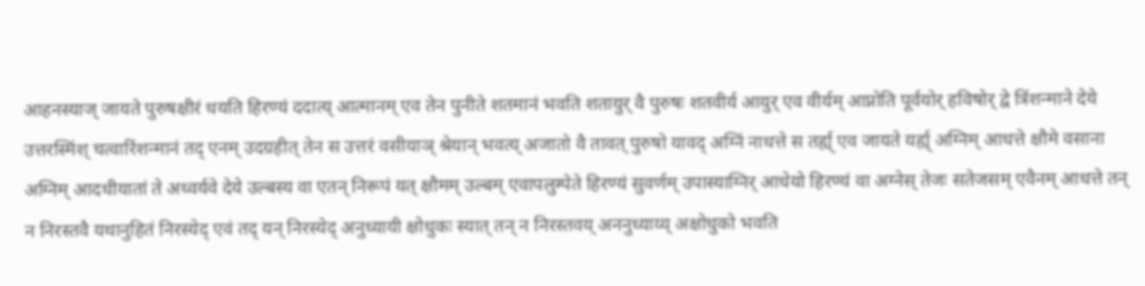आहनस्याज् जायते पुरुषक्षीरं धयति हिरण्यं ददात्य् आत्मानम् एव तेन पुनीते शतमानं भवति शतायुर् वै पुरुषः शतवीर्य आयुर् एव वीर्यम् आप्नोति पूर्वयोर् हविषोर् द्वे त्रिंशन्माने देये उत्तरस्मिंश् चत्वारिंशन्मानं तद् एनम् उदग्रहीत् तेन स उत्तरं वसीयाञ् श्रेयान् भवत्य् अजातो वै तावत् पुरुषो यावद् अग्निं नाधत्ते स तर्ह्य् एव जायते यर्ह्य् अग्निम् आधत्ते क्षौमे वसाना अग्निम् आदधीयातां ते अध्वर्यवे देये उल्बस्य वा एतन् निरूपं यत् क्षौमम् उल्बम् एवापलुम्पेते हिरण्यं सुवर्णम् उपास्याग्निर् आधेयो हिरण्यं वा अग्नेस् तेजः सतेजसम् एवैनम् आधत्ते तन् न निरस्तवै यथानुहितं निरस्येद् एवं तद् यन् निरस्येद् अनुध्यायी क्षोधुकः स्यात् तन् न निरस्तवय् अननुध्याय्य् अक्षोधुको भवति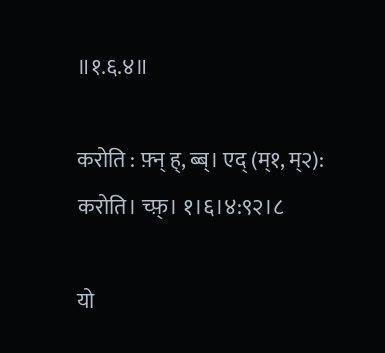॥१.६.४॥

करोति : फ़्न् ह्, ब्ब्। एद् (म्१, म्२): करोति। च्फ़्। १।६।४:९२।८

यो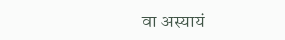वा अस्यायं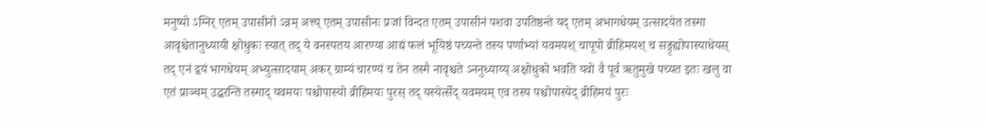मनुष्यो ऽग्निर् एतम् उपासीनो ऽन्नम् अत्त्य् एतम् उपासीनः प्रजां विन्दत एतम् उपासीनं पशवा उपतिष्ठन्ते यद् एतम् अभागधेयम् उत्सादयेत तस्मा आवृश्चेतानुध्यायी क्षोधुकः स्यात् तद् ये वनस्पतय आरण्या आद्यं फलं भूयिष्ठं पच्यन्ते तस्य पर्णाभ्यां यवमयश् चापूपो व्रीहिमयश् च सङ्गृह्योपास्याधेयस् तद् एनं द्वयं भागधेयम् अभ्युत्सादयाम् अकर् ग्राम्यं चारण्यं च तेन तस्मै नावृश्चते ऽननुध्याय्य् अक्षोधुको भवति यवो वै पूर्व ऋतुमुखे पच्यत इतः खलु वा एतं प्राञ्चम् उद्धरन्ति तस्माद् यवमयः पश्चोपास्यो व्रीहिमयः पुरस् तद् यस्येर्त्सेद् यवमयम् एव तस्य पश्चोपास्येद् व्रीहिमयं पुरः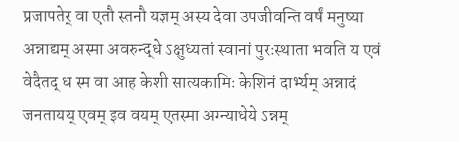प्रजापतेर् वा एतौ स्तनौ यज्ञम् अस्य देवा उपजीवन्ति वर्षं मनुष्या अन्नाद्यम् अस्मा अवरुन्द्धे ऽक्षुध्यतां स्वानां पुरःस्थाता भवति य एवं वेदैतद् ध स्म वा आह केशी सात्यकामिः केशिनं दार्भ्यम् अन्नादं जनतायय् एवम् इव वयम् एतस्मा अग्न्याधेये ऽन्नम्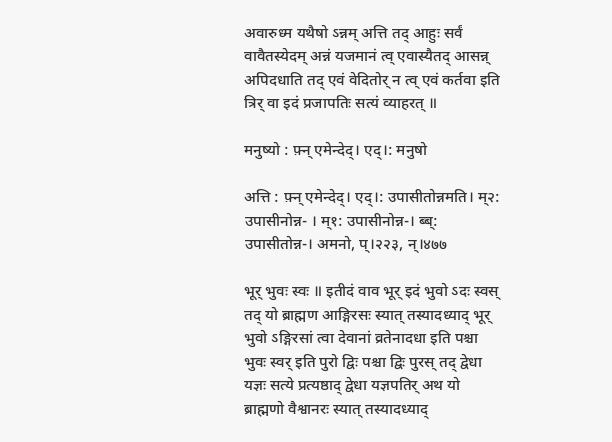अवारुध्म यथैषो ऽन्नम् अत्ति तद् आहुः सर्वं वावैतस्येदम् अन्नं यजमानं त्व् एवास्यैतद् आसन्न् अपिदधाति तद् एवं वेदितोर् न त्व् एवं कर्तवा इति त्रिर् वा इदं प्रजापतिः सत्यं व्याहरत् ॥

मनुष्यो : फ़्न् एमेन्देद्। एद्।: मनुषो

अत्ति : फ़्न् एमेन्देद्। एद्।: उपासीतोन्नमति। म्२: उपासीनोन्न- । म्१: उपासीनोन्न-। ब्ब्: उपासीतोन्न-। अमनो, प्।२२३, न्।४७७

भूर् भुवः स्वः ॥ इतीदं वाव भूर् इदं भुवो ऽदः स्वस् तद् यो ब्राह्मण आङ्गिरसः स्यात् तस्यादध्याद् भूर् भुवो ऽङ्गिरसां त्वा देवानां व्रतेनादधा इति पश्चा भुवः स्वर् इति पुरो द्विः पश्चा द्विः पुरस् तद् द्वेधा यज्ञः सत्ये प्रत्यष्ठाद् द्वेधा यज्ञपतिर् अथ यो ब्राह्मणो वैश्वानरः स्यात् तस्यादध्याद्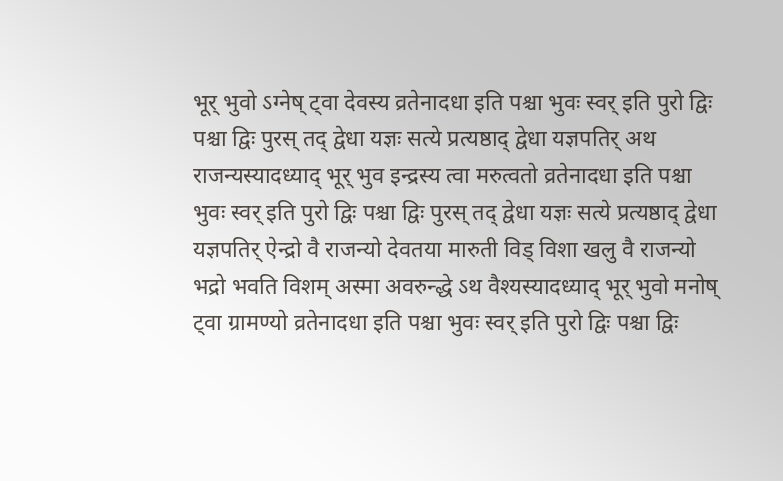भूर् भुवो ऽग्नेष् ट्वा देवस्य व्रतेनादधा इति पश्चा भुवः स्वर् इति पुरो द्विः पश्चा द्विः पुरस् तद् द्वेधा यज्ञः सत्ये प्रत्यष्ठाद् द्वेधा यज्ञपतिर् अथ राजन्यस्यादध्याद् भूर् भुव इन्द्रस्य त्वा मरुत्वतो व्रतेनादधा इति पश्चा भुवः स्वर् इति पुरो द्विः पश्चा द्विः पुरस् तद् द्वेधा यज्ञः सत्ये प्रत्यष्ठाद् द्वेधा यज्ञपतिर् ऐन्द्रो वै राजन्यो देवतया मारुती विड् विशा खलु वै राजन्यो भद्रो भवति विशम् अस्मा अवरुन्द्धे ऽथ वैश्यस्यादध्याद् भूर् भुवो मनोष् ट्वा ग्रामण्यो व्रतेनादधा इति पश्चा भुवः स्वर् इति पुरो द्विः पश्चा द्विः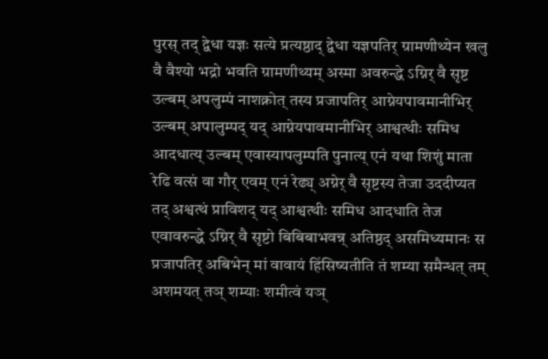पुरस् तद् द्वेधा यज्ञः सत्ये प्रत्यष्ठाद् द्वेधा यज्ञपतिर् ग्रामणीथ्येन खलु वै वैश्यो भद्रो भवति ग्रामणीथ्यम् अस्मा अवरुन्द्धे ऽग्निर् वै सृष्ट उल्बम् अपलुम्पं नाशक्नोत् तस्य प्रजापतिर् आग्नेयपावमानीभिर् उल्बम् अपालुम्पद् यद् आग्नेयपावमानीभिर् आश्वत्थीः समिध आदधात्य् उल्बम् एवास्यापलुम्पति पुनात्य् एनं यथा शिशुं माता रेढि वत्सं वा गौर् एवम् एनं रेढ्य् अग्नेर् वै सृष्टस्य तेजा उददीप्यत तद् अश्वत्थं प्राविशद् यद् आश्वत्थीः समिध आदधाति तेज एवावरुन्द्धे ऽग्निर् वै सृष्टो बिबिबाभवन्न् अतिष्ठद् असमिध्यमानः स प्रजापतिर् अबिभेन् मां वावायं हिंसिष्यतीति तं शम्या समैन्धत् तम् अशमयत् तञ् शम्याः शमीत्वं यञ्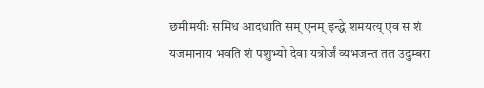छमीमयीः समिध आदधाति सम् एनम् इन्द्धे शमयत्य् एव स शं यजमानाय भवति शं पशुभ्यो देवा यत्रोर्जं व्यभजन्त तत उदुम्बरा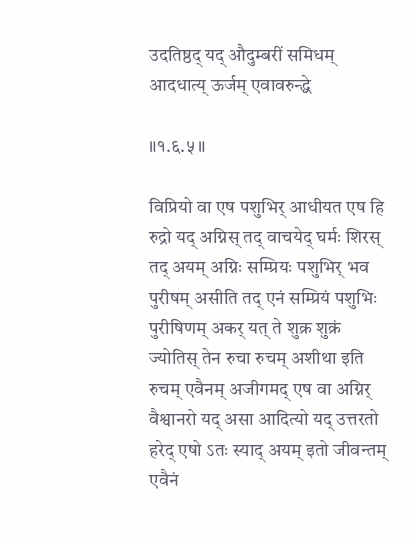उदतिष्ठद् यद् औदुम्बरीं समिधम् आदधात्य् ऊर्जम् एवावरुन्द्धे

॥१.६.५॥

विप्रियो वा एष पशुभिर् आधीयत एष हि रुद्रो यद् अग्निस् तद् वाचयेद् घर्मः शिरस् तद् अयम् अग्निः सम्प्रियः पशुभिर् भव पुरीषम् असीति तद् एनं सम्प्रियं पशुभिः पुरीषिणम् अकर् यत् ते शुक्र शुक्रं ज्योतिस् तेन रुचा रुचम् अशीथा इति रुचम् एवैनम् अजीगमद् एष वा अग्निर् वैश्वानरो यद् असा आदित्यो यद् उत्तरतो हरेद् एषो ऽतः स्याद् अयम् इतो जीवन्तम् एवैनं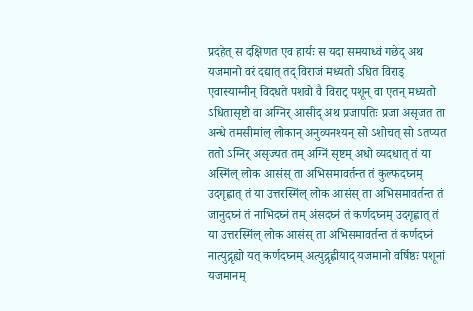प्रदहेत् स दक्षिणत एव हार्यः स यदा समयाध्वं गछेद् अथ यजमानो वरं दद्यात् तद् विराजं मध्यतो ऽधित विराड् एवास्याग्नीन् विदधते पशवो वै विराट् पशून् वा एतन् मध्यतो ऽधितासृष्टो वा अग्निर् आसीद् अथ प्रजापतिः प्रजा असृजत ता अन्धे तमसीमांल् लोकान् अनुव्यनश्यन् सो ऽशोचत् सो ऽतप्यत ततो ऽग्निर् असृज्यत तम् अग्निं सृष्टम् अधो व्यदधात् तं या अस्मिंल् लोक आसंस् ता अभिसमावर्तन्त तं कुल्फदघ्नम् उदगृह्णात् तं या उत्तरस्मिंल् लोक आसंस् ता अभिसमावर्तन्त तं जानुदघ्नं तं नाभिदघ्नं तम् अंसदघ्नं तं कर्णदघ्नम् उदगृह्णात् तं या उत्तरस्मिंल् लोक आसंस् ता अभिसमावर्तन्त तं कर्णदघ्नं नात्युद्गृह्यो यत् कर्णदघ्नम् अत्युद्गृह्णीयाद् यजमानो वर्षिष्ठः पशूनां यजमानम्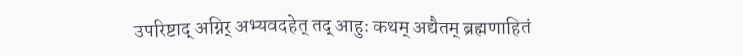उपरिष्टाद् अग्निर् अभ्यवदहेत् तद् आहुः कथम् अद्यैतम् ब्रह्मणाहितं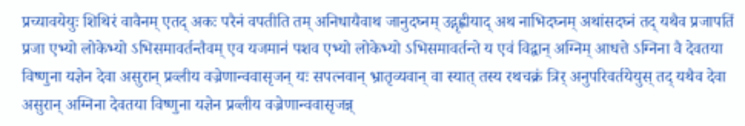प्रच्यावयेयुः शिथिरं वावैनम् एतद् अकः परैनं वपतीति तम् अनिधायैवाथ जानुदघ्नम् उद्गृह्णीयाद् अथ नाभिदघ्नम् अथांसदघ्नं तद् यथैव प्रजापतिं प्रजा एभ्यो लोकेभ्यो ऽभिसमावर्तन्तैवम् एव यजमानं पशव एभ्यो लोकेभ्यो ऽभिसमावर्तन्ते य एवं विद्वान् अग्निम् आधत्ते ऽग्निना वै देवतया विष्णुना यज्ञेन देवा असुरान् प्रव्लीय वज्रेणान्ववासृजन् यः सपत्नवान् भ्रातृव्यवान् वा स्यात् तस्य रथचक्रं त्रिर् अनुपरिवर्तयेयुस् तद् यथैव देवा असुरान् अग्निना देवतया विष्णुना यज्ञेन प्रव्लीय वज्रेणान्ववासृजन्न्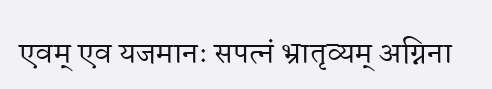एवम् एव यजमानः सपत्नं भ्रातृव्यम् अग्निना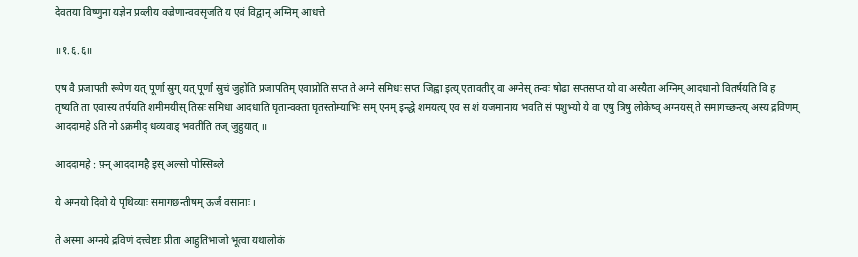देवतया विष्णुना यज्ञेन प्रव्लीय वज्रेणान्ववसृजति य एवं विद्वान् अग्निम् आधत्ते

॥१.६.६॥

एष वै प्रजापती रूपेण यत् पूर्णा स्रुग् यत् पूर्णां स्रुचं जुहोति प्रजापतिम् एवाप्नोति सप्त ते अग्ने समिधः सप्त जिह्वा इत्य् एतावतीर् वा अग्नेस् तन्वः षोढा सप्तसप्त यो वा अस्यैता अग्निम् आदधानो वितर्षयति वि ह तृष्यति ता एवास्य तर्पयति शमीमयीस् तिस्रः समिधा आदधाति घृतान्वक्ता घृतस्तोम्याभिः सम् एनम् इन्द्धे शमयत्य् एव स शं यजमानाय भवति सं पशुभ्यो ये वा एषु त्रिषु लोकेष्व् अग्नयस् ते समागच्छन्त्य् अस्य द्रविणम् आददामहे ऽति नो ऽक्रमीद् धव्यवाड् भवतीति तज् जुहुयात् ॥

आददामहे : फ़्न् आददामहै इस् अल्सो पोस्सिब्ले

ये अग्नयो दिवो ये पृथिव्याः समागछन्तीषम् ऊर्जं वसानाः ।

ते अस्मा अग्नये द्रविणं दत्त्वेष्टाः प्रीता आहुतिभाजो भूत्वा यथालोकं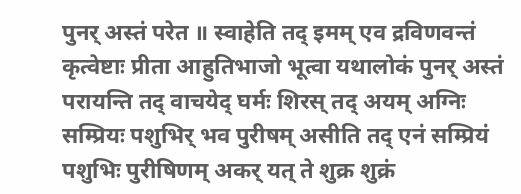पुनर् अस्तं परेत ॥ स्वाहेति तद् इमम् एव द्रविणवन्तं कृत्वेष्टाः प्रीता आहुतिभाजो भूत्वा यथालोकं पुनर् अस्तं परायन्ति तद् वाचयेद् घर्मः शिरस् तद् अयम् अग्निः सम्प्रियः पशुभिर् भव पुरीषम् असीति तद् एनं सम्प्रियं पशुभिः पुरीषिणम् अकर् यत् ते शुक्र शुक्रं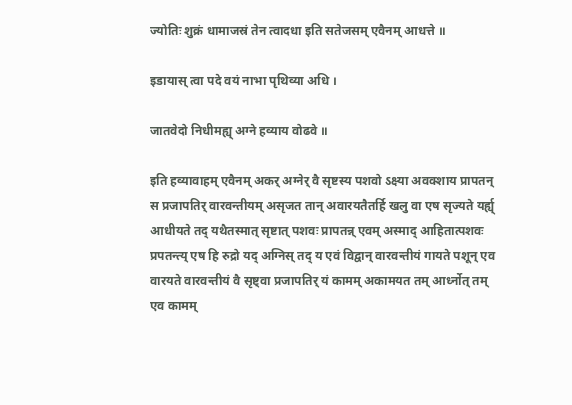ज्योतिः शुक्रं धामाजस्रं तेन त्वादधा इति सतेजसम् एवैनम् आधत्ते ॥

इडायास् त्वा पदे वयं नाभा पृथिव्या अधि ।

जातवेदो निधीमह्य् अग्ने हव्याय वोढवे ॥

इति हव्यावाहम् एवैनम् अकर् अग्नेर् वै सृष्टस्य पशवो ऽक्ष्या अवक्शाय प्रापतन् स प्रजापतिर् वारवन्तीयम् असृजत तान् अवारयतैतर्हि खलु वा एष सृज्यते यर्ह्य् आधीयते तद् यथैतस्मात् सृष्टात् पशवः प्रापतन्न् एवम् अस्माद् आहितात्पशवः प्रपतन्त्य् एष हि रुद्रो यद् अग्निस् तद् य एवं विद्वान् वारवन्तीयं गायते पशून् एव वारयते वारवन्तीयं वै सृष्ट्वा प्रजापतिर् यं कामम् अकामयत तम् आर्ध्नोत् तम् एव कामम्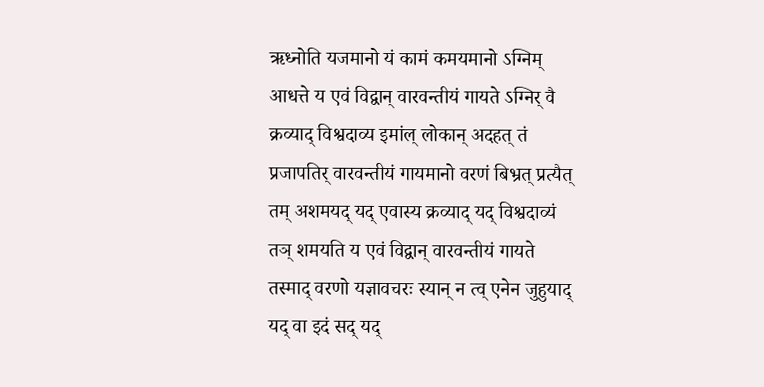ऋध्नोति यजमानो यं कामं कमयमानो ऽग्निम् आधत्ते य एवं विद्वान् वारवन्तीयं गायते ऽग्निर् वै क्रव्याद् विश्वदाव्य इमांल् लोकान् अदहत् तं प्रजापतिर् वारवन्तीयं गायमानो वरणं बिभ्रत् प्रत्यैत् तम् अशमयद् यद् एवास्य क्रव्याद् यद् विश्वदाव्यं तञ् शमयति य एवं विद्वान् वारवन्तीयं गायते तस्माद् वरणो यज्ञावचरः स्यान् न त्व् एनेन जुहुयाद् यद् वा इदं सद् यद्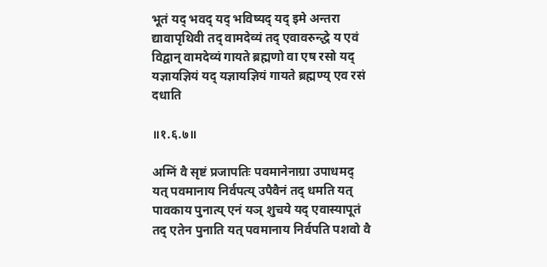भूतं यद् भवद् यद् भविष्यद् यद् इमे अन्तरा द्यावापृथिवी तद् वामदेव्यं तद् एवावरुन्द्धे य एवं विद्वान् वामदेव्यं गायते ब्रह्मणो वा एष रसो यद् यज्ञायज्ञियं यद् यज्ञायज्ञियं गायते ब्रह्मण्य् एव रसं दधाति

॥१.६.७॥

अग्निं वै सृष्टं प्रजापतिः पवमानेनाग्रा उपाधमद् यत् पवमानाय निर्वपत्य् उपैवैनं तद् धमति यत् पावकाय पुनात्य् एनं यञ् शुचये यद् एवास्यापूतं तद् एतेन पुनाति यत् पवमानाय निर्वपति पशवो वै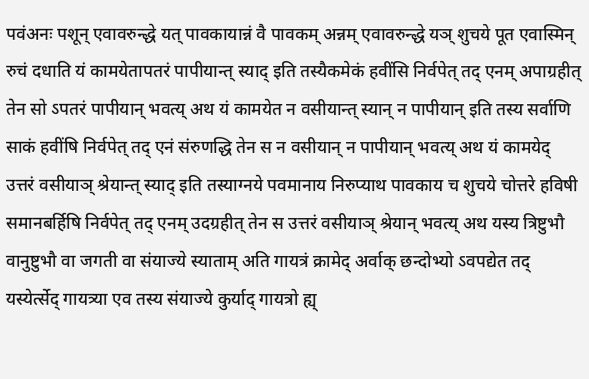पवंअनः पशून् एवावरुन्द्धे यत् पावकायान्नं वै पावकम् अन्नम् एवावरुन्द्धे यञ् शुचये पूत एवास्मिन् रुचं दधाति यं कामयेतापतरं पापीयान्त् स्याद् इति तस्यैकमेकं हवींसि निर्वपेत् तद् एनम् अपाग्रहीत् तेन सो ऽपतरं पापीयान् भवत्य् अथ यं कामयेत न वसीयान्त् स्यान् न पापीयान् इति तस्य सर्वाणि साकं हवींषि निर्वपेत् तद् एनं संरुणद्धि तेन स न वसीयान् न पापीयान् भवत्य् अथ यं कामयेद् उत्तरं वसीयाञ् श्रेयान्त् स्याद् इति तस्याग्नये पवमानाय निरुप्याथ पावकाय च शुचये चोत्तरे हविषी समानबर्हिषि निर्वपेत् तद् एनम् उदग्रहीत् तेन स उत्तरं वसीयाञ् श्रेयान् भवत्य् अथ यस्य त्रिष्टुभौ वानुष्टुभौ वा जगती वा संयाज्ये स्याताम् अति गायत्रं क्रामेद् अर्वाक् छन्दोभ्यो ऽवपद्येत तद् यस्येर्त्सेद् गायत्र्या एव तस्य संयाज्ये कुर्याद् गायत्रो ह्य्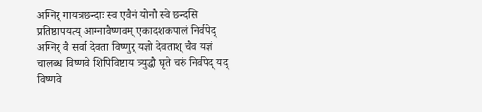अग्निर् गायत्रछन्दाः स्व एवैनं योनौ स्वे छन्दसि प्रतिष्ठापयत्य् आग्नावैष्णवम् एकादशकपालं निर्वपेद् अग्निर् वै सर्वा देवता विष्णुर् यज्ञो देवताश् चैव यज्ञं चालब्ध विष्णवे शिपिविष्टाय त्र्युद्धौ घृते चरुं निर्वपेद् यद् विष्णवे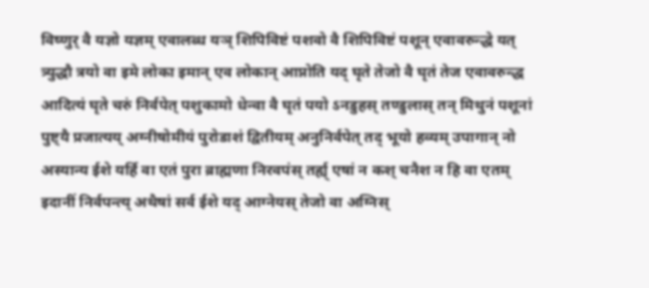विष्णुर् वै यज्ञो यज्ञम् एवालब्ध यञ् शिपिविष्टं पशवो वै शिपिविष्टं पशून् एवावरुन्द्धे यत् त्र्युद्धौ त्रयो वा इमे लोका इमान् एव लोकान् आप्नोति यद् घृते तेजो वै घृतं तेज एवावरुन्द्ध आदित्यं घृते चरुं निर्वपेत् पशुकामो धेन्वा वै घृतं पयो ऽनडुहस् तण्डुलास् तन् मिथुनं पशूनां पुष्ट्यै प्रजात्यय् अग्नीषोमीयं पुरोडाशं द्वितीयम् अनुनिर्वपेत् तद् भूयो हव्यम् उपागान् नो अस्यान्य ईशे यर्हि वा एतं पुरा ब्राह्मणा निरवपंस् तर्ह्य् एषां न कश् चनैश न हि वा एतम् इदानीं निर्वपन्त्य् अथैषां सर्व ईशे यद् आग्नेयस् तेजो वा अग्निस्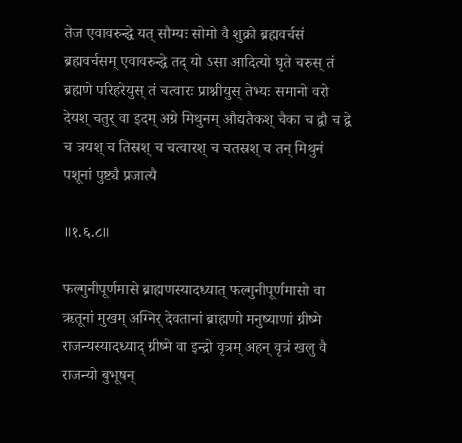तेज एवावरुन्द्धे यत् सौम्यः सोमो वै शुक्रो ब्रह्मवर्चसं ब्रह्मवर्चसम् एवावरुन्द्धे तद् यो ऽसा आदित्यो घृते चरुस् तं ब्रह्मणे परिहरेयुस् तं चत्वारः प्राश्नीयुस् तेभ्यः समानो वरो देयश् चतुर् वा इदम् अग्रे मिथुनम् औद्यतैकश् चैका च द्वौ च द्वे च त्रयश् च तिस्रश् च चत्वारश् च चतस्रश् च तन् मिथुनं पशूनां पुष्ट्यै प्रजात्यै

॥१.६.८॥

फल्गुनीपूर्णमासे ब्राह्मणस्यादध्यात् फल्गुनीपूर्णमासो वा ऋतूनां मुखम् अग्निर् देवतानां ब्राह्मणो मनुष्याणां ग्रीष्मे राजन्यस्यादध्याद् ग्रीष्मे वा इन्द्रो वृत्रम् अहन् वृत्रं खलु वै राजन्यो बुभूषन्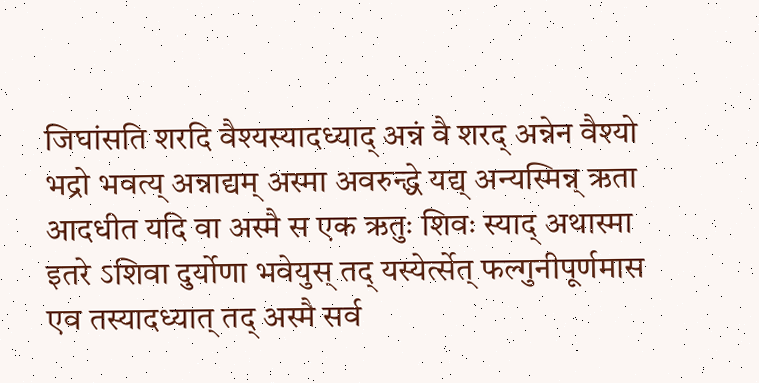जिघांसति शरदि वैश्यस्यादध्याद् अन्नं वै शरद् अन्नेन वैश्यो भद्रो भवत्य् अन्नाद्यम् अस्मा अवरुन्द्धे यद्य् अन्यस्मिन्न् ऋता आदधीत यदि वा अस्मै स एक ऋतुः शिवः स्याद् अथास्मा इतरे ऽशिवा दुर्योणा भवेयुस् तद् यस्येर्त्सेत् फल्गुनीपूर्णमास एव तस्यादध्यात् तद् अस्मै सर्व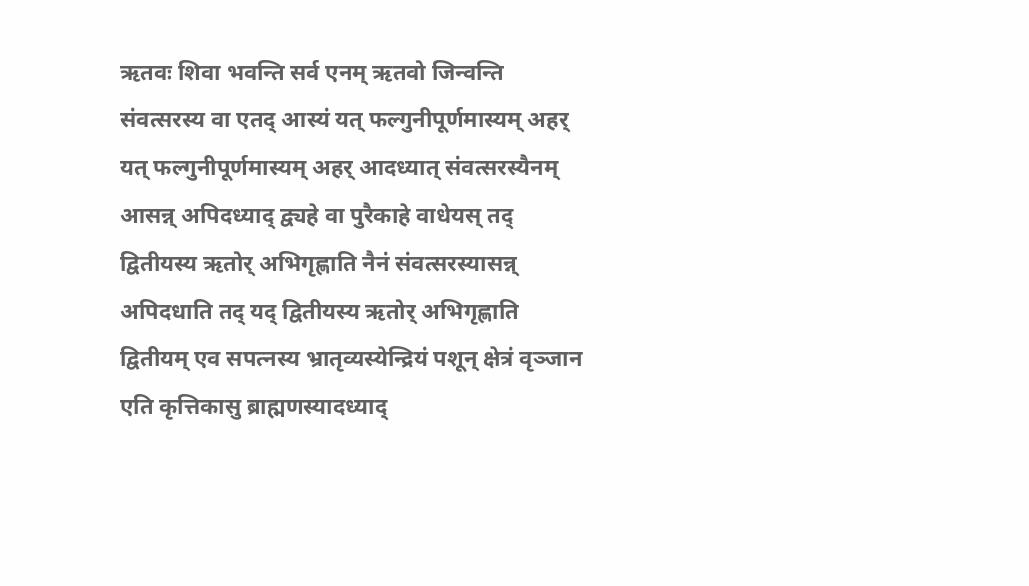ऋतवः शिवा भवन्ति सर्व एनम् ऋतवो जिन्वन्ति संवत्सरस्य वा एतद् आस्यं यत् फल्गुनीपूर्णमास्यम् अहर् यत् फल्गुनीपूर्णमास्यम् अहर् आदध्यात् संवत्सरस्यैनम् आसन्न् अपिदध्याद् द्व्यहे वा पुरैकाहे वाधेयस् तद् द्वितीयस्य ऋतोर् अभिगृह्णाति नैनं संवत्सरस्यासन्न् अपिदधाति तद् यद् द्वितीयस्य ऋतोर् अभिगृह्णाति द्वितीयम् एव सपत्नस्य भ्रातृव्यस्येन्द्रियं पशून् क्षेत्रं वृञ्जान एति कृत्तिकासु ब्राह्मणस्यादध्याद्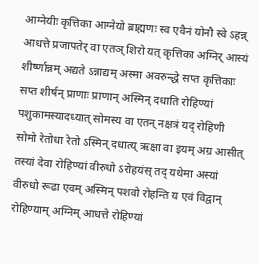आग्नेयीः कृत्तिका आग्नेयो ब्राह्मणः स्व एवैनं योनौ स्वे ऽहन्न् आधत्ते प्रजापतेर् वा एतञ् शिरो यत् कृत्तिका अग्निर् आस्यं शीर्ष्णान्नम् अद्यते ऽन्नाद्यम् अस्मा अवरुन्द्धे सप्त कृत्तिकाः सप्त शीर्षन् प्राणाः प्राणान् अस्मिन् दधाति रोहिण्यां पशुकामस्यादध्यात् सोमस्य वा एतन् नक्षत्रं यद् रोहिणी सोमो रेतोधा रेतो ऽस्मिन् दधात्य् ऋक्षा वा इयम् अग्र आसीत् तस्यां देवा रोहिण्यां वीरुधो ऽरोहयंस् तद् यथेमा अस्यां वीरुधो रूढा एवम् अस्मिन् पशवो रोहन्ति य एवं विद्वान् रोहिण्याम् अग्निम् आधत्ते रोहिण्यां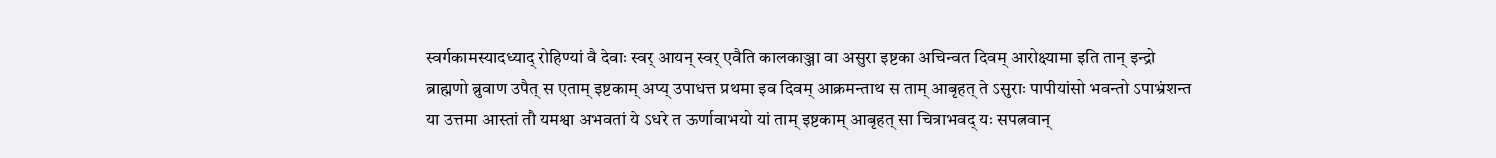स्वर्गकामस्यादध्याद् रोहिण्यां वै देवाः स्वर् आयन् स्वर् एवैति कालकाञ्जा वा असुरा इष्टका अचिन्वत दिवम् आरोक्ष्यामा इति तान् इन्द्रो ब्राह्मणो ब्रुवाण उपैत् स एताम् इष्टकाम् अप्य् उपाधत्त प्रथमा इव दिवम् आक्रमन्ताथ स ताम् आबृहत् ते ऽसुराः पापीयांसो भवन्तो ऽपाभ्रंशन्त या उत्तमा आस्तां तौ यमश्वा अभवतां ये ऽधरे त ऊर्णावाभयो यां ताम् इष्टकाम् आबृहत् सा चित्राभवद् यः सपत्नवान्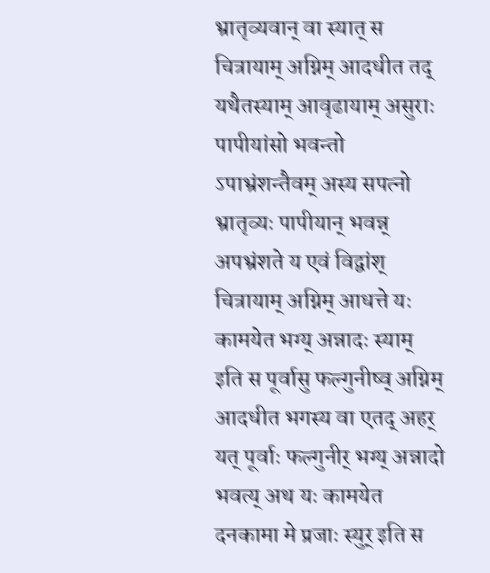भ्रातृव्यवान् वा स्यात् स चित्रायाम् अग्निम् आदधीत तद् यथैतस्याम् आवृढायाम् असुराः पापीयांसो भवन्तो ऽपाभ्रंशन्तैवम् अस्य सपत्नो भ्रातृव्यः पापीयान् भवन्न् अपभ्रंशते य एवं विद्वांश् चित्रायाम् अग्निम् आधत्ते यः कामयेत भग्य् अन्नादः स्याम् इति स पूर्वासु फल्गुनीष्व् अग्निम् आदधीत भगस्य वा एतद् अहर् यत् पूर्वाः फल्गुनीर् भग्य् अन्नादो भवत्य् अथ यः कामयेत दनकामा मे प्रजाः स्युर् इति स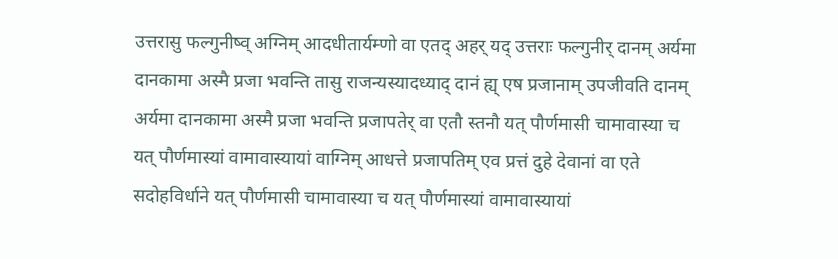उत्तरासु फल्गुनीष्व् अग्निम् आदधीतार्यम्णो वा एतद् अहर् यद् उत्तराः फल्गुनीर् दानम् अर्यमा दानकामा अस्मै प्रजा भवन्ति तासु राजन्यस्यादध्याद् दानं ह्य् एष प्रजानाम् उपजीवति दानम् अर्यमा दानकामा अस्मै प्रजा भवन्ति प्रजापतेर् वा एतौ स्तनौ यत् पौर्णमासी चामावास्या च यत् पौर्णमास्यां वामावास्यायां वाग्निम् आधत्ते प्रजापतिम् एव प्रत्तं दुहे देवानां वा एते सदोहविर्धाने यत् पौर्णमासी चामावास्या च यत् पौर्णमास्यां वामावास्यायां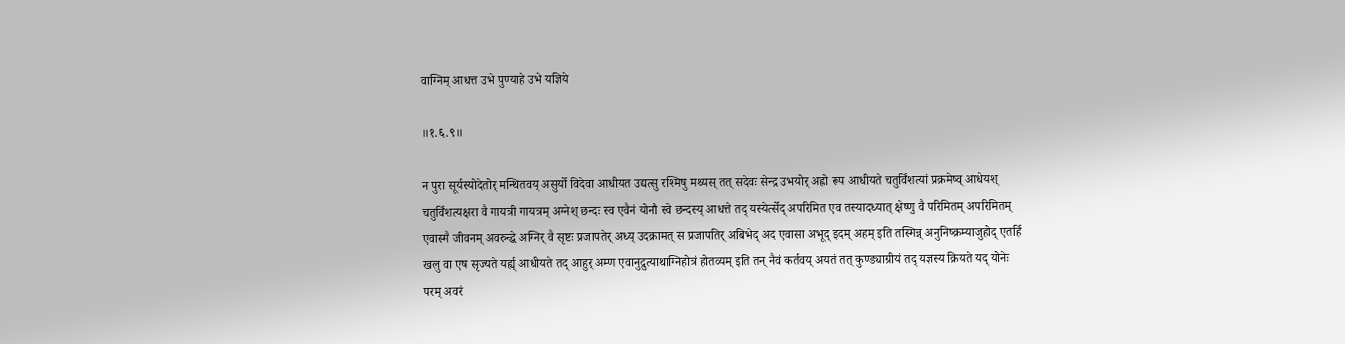वाग्निम् आधत्त उभे पुण्याहे उभे यज्ञिये

॥१.६.९॥

न पुरा सूर्यस्योदेतोर् मन्थितवय् असुर्यो विदेवा आधीयत उद्यत्सु रश्मिषु मथ्यस् तत् सदेवः सेन्द्र उभयोर् अह्नो रूप आधीयते चतुर्विंशत्यां प्रक्रमेष्व् आधेयश् चतुर्विंशत्यक्षरा वै गायत्री गायत्रम् अग्नेश् छन्दः स्व एवैनं योनौ स्वे छन्दस्य् आधत्ते तद् यस्येर्त्सेद् अपरिमित एव तस्यादध्यात् क्षेष्णु वै परिमितम् अपरिमितम् एवास्मै जीवनम् अवरुन्द्धे अग्निर् वै सृष्टः प्रजापतेर् अध्य् उदक्रामत् स प्रजापतिर् अबिभेद् अद एवासा अभूद् इदम् अहम् इति तस्मिन्न् अनुनिष्क्रम्याजुहोद् एतर्हि खलु वा एष सृज्यते यर्ह्य् आधीयते तद् आहुर् अम्ण एवानुद्रुत्याथाग्निहोत्रं होतव्यम् इति तन् नैवं कर्तवय् अयतं तत् कुण्ड्याग्रीयं तद् यज्ञस्य क्रियते यद् योनेः परम् अवरं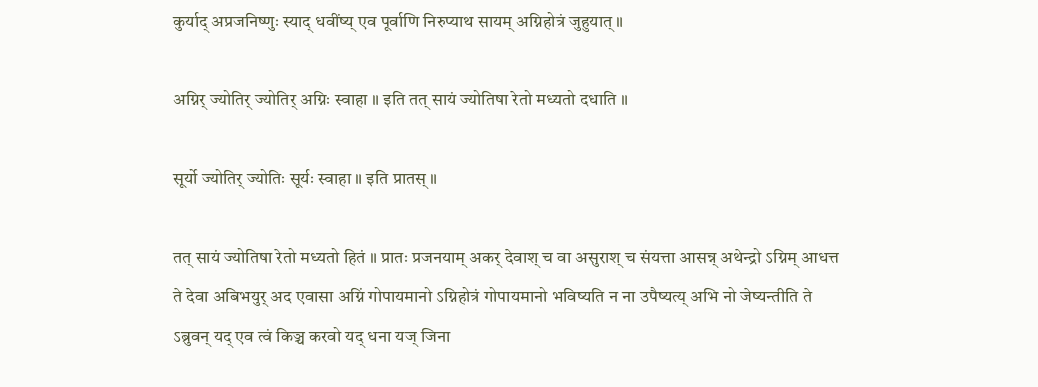कुर्याद् अप्रजनिष्णुः स्याद् धवींष्य् एव पूर्वाणि निरुप्याथ सायम् अग्निहोत्रं जुहुयात् ॥

अग्निर् ज्योतिर् ज्योतिर् अग्निः स्वाहा ॥ इति तत् सायं ज्योतिषा रेतो मध्यतो दधाति ॥

सूर्यो ज्योतिर् ज्योतिः सूर्यः स्वाहा ॥ इति प्रातस् ॥

तत् सायं ज्योतिषा रेतो मध्यतो हितं ॥ प्रातः प्रजनयाम् अकर् देवाश् च वा असुराश् च संयत्ता आसन्न् अथेन्द्रो ऽग्निम् आधत्त ते देवा अबिभयुर् अद एवासा अग्निं गोपायमानो ऽग्निहोत्रं गोपायमानो भविष्यति न ना उपैष्यत्य् अभि नो जेष्यन्तीति ते ऽब्रुवन् यद् एव त्वं किञ्च करवो यद् धना यज् जिना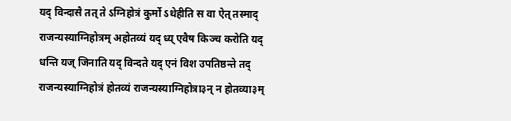यद् विन्दासै तत् ते ऽग्निहोत्रं कुर्मो ऽथेहीति स वा ऐत् तस्माद् राजन्यस्याग्निहोत्रम् अहोतव्यं यद् ध्य् एवैष किञ्च करोति यद् धन्ति यज् जिनाति यद् विन्दते यद् एनं विश उपतिष्ठन्ते तद् राजन्यस्याग्निहोत्रं होतव्यं राजन्यस्याग्निहोत्रा३न् न होतव्या३म्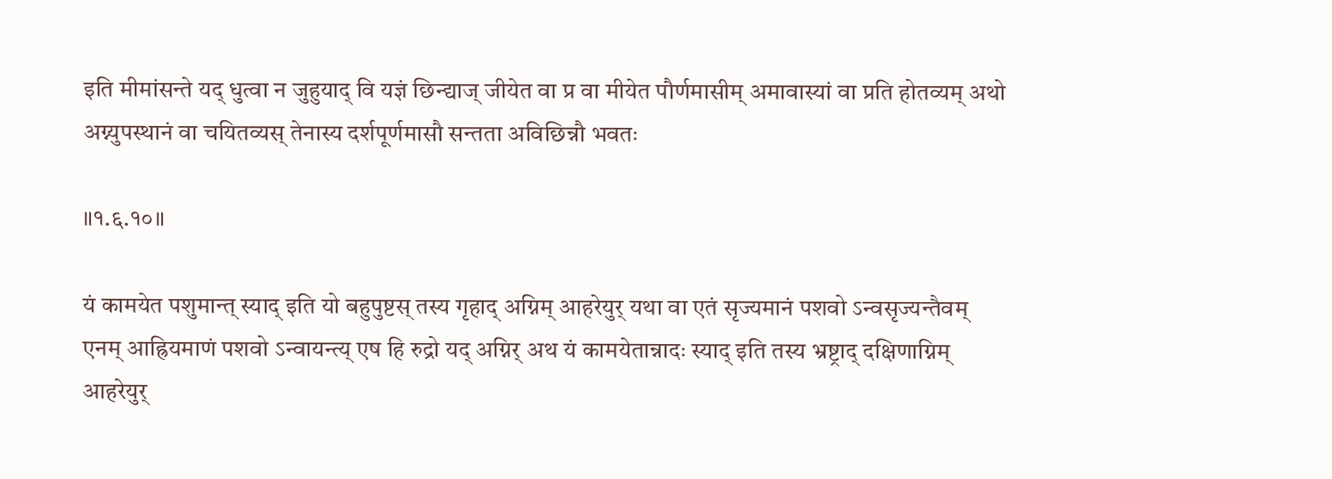इति मीमांसन्ते यद् धुत्वा न जुहुयाद् वि यज्ञं छिन्द्याज् जीयेत वा प्र वा मीयेत पौर्णमासीम् अमावास्यां वा प्रति होतव्यम् अथो अग्न्युपस्थानं वा चयितव्यस् तेनास्य दर्शपूर्णमासौ सन्तता अविछिन्नौ भवतः

॥१.६.१०॥

यं कामयेत पशुमान्त् स्याद् इति यो बहुपुष्टस् तस्य गृहाद् अग्निम् आहरेयुर् यथा वा एतं सृज्यमानं पशवो ऽन्वसृज्यन्तैवम् एनम् आह्रियमाणं पशवो ऽन्वायन्त्य् एष हि रुद्रो यद् अग्निर् अथ यं कामयेतान्नादः स्याद् इति तस्य भ्रष्ट्राद् दक्षिणाग्निम् आहरेयुर्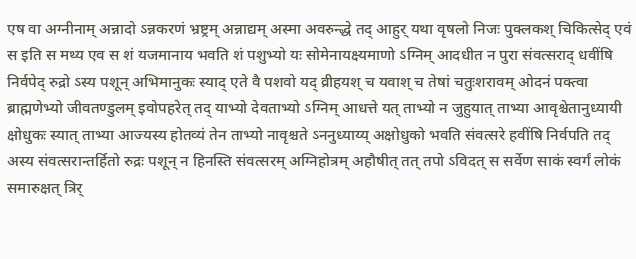एष वा अग्नीनाम् अन्नादो ऽन्नकरणं भ्रष्ट्रम् अन्नाद्यम् अस्मा अवरुन्द्धे तद् आहुर् यथा वृषलो निजः पुक्लकश् चिकित्सेद् एवं स इति स मथ्य एव स शं यजमानाय भवति शं पशुभ्यो यः सोमेनायक्ष्यमाणो ऽग्निम् आदधीत न पुरा संवत्सराद् धवींषि निर्वपेद् रुद्रो ऽस्य पशून् अभिमानुकः स्याद् एते वै पशवो यद् व्रीहयश् च यवाश् च तेषां चतुःशरावम् ओदनं पक्त्वा ब्राह्मणेभ्यो जीवतण्डुलम् इवोपहरेत् तद् याभ्यो देवताभ्यो ऽग्निम् आधत्ते यत् ताभ्यो न जुहुयात् ताभ्या आवृश्चेतानुध्यायी क्षोधुकः स्यात् ताभ्या आज्यस्य होतव्यं तेन ताभ्यो नावृश्चते ऽननुध्याय्य् अक्षोधुको भवति संवत्सरे हवींषि निर्वपति तद् अस्य संवत्सरान्तर्हितो रुद्रः पशून् न हिनस्ति संवत्सरम् अग्निहोत्रम् अहौषीत् तत् तपो ऽविदत् स सर्वेण साकं स्वर्गं लोकं समारुक्षत् त्रिर्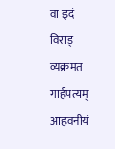वा इदं विराड् व्यक्रमत गार्हपत्यम् आहवनीयं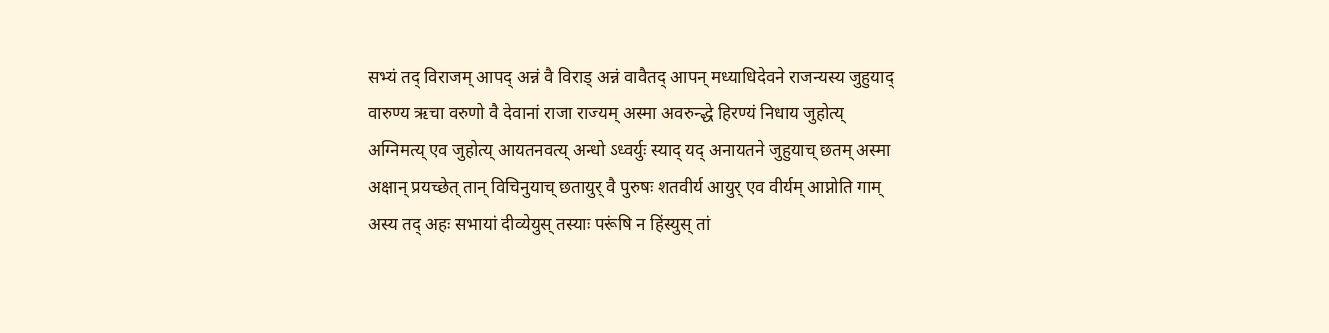सभ्यं तद् विराजम् आपद् अन्नं वै विराड् अन्नं वावैतद् आपन् मध्याधिदेवने राजन्यस्य जुहुयाद् वारुण्य ऋचा वरुणो वै देवानां राजा राज्यम् अस्मा अवरुन्द्धे हिरण्यं निधाय जुहोत्य् अग्निमत्य् एव जुहोत्य् आयतनवत्य् अन्धो ऽध्वर्युः स्याद् यद् अनायतने जुहुयाच् छतम् अस्मा अक्षान् प्रयच्छेत् तान् विचिनुयाच् छतायुर् वै पुरुषः शतवीर्य आयुर् एव वीर्यम् आप्नोति गाम् अस्य तद् अहः सभायां दीव्येयुस् तस्याः परूंषि न हिंस्युस् तां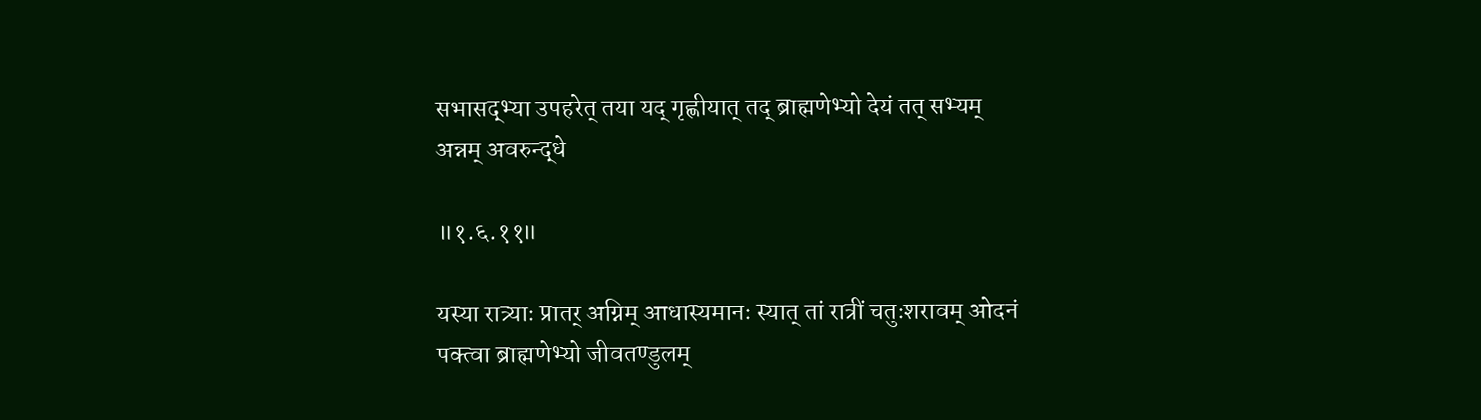सभासद्भ्या उपहरेत् तया यद् गृह्णीयात् तद् ब्राह्मणेभ्यो देयं तत् सभ्यम् अन्नम् अवरुन्द्धे

॥१.६.११॥

यस्या रात्र्याः प्रातर् अग्निम् आधास्यमानः स्यात् तां रात्रीं चतुःशरावम् ओदनं पक्त्वा ब्राह्मणेभ्यो जीवतण्डुलम्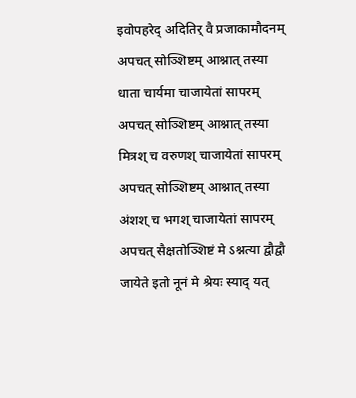इवोपहरेद् अदितिर् वै प्रजाकामौदनम् अपचत् सोञ्शिष्टम् आश्नात् तस्या धाता चार्यमा चाजायेतां सापरम् अपचत् सोञ्शिष्टम् आश्नात् तस्या मित्रश् च वरुणश् चाजायेतां सापरम् अपचत् सोञ्शिष्टम् आश्नात् तस्या अंशश् च भगश् चाजायेतां सापरम् अपचत् सैक्षतोञ्शिष्टं मे ऽश्नत्या द्वौद्वौ जायेते इतो नूनं मे श्रेयः स्याद् यत्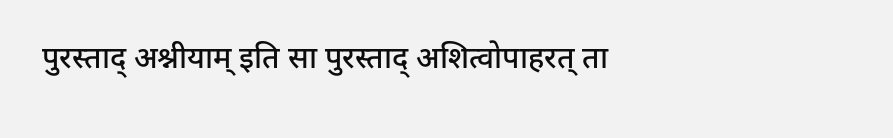पुरस्ताद् अश्नीयाम् इति सा पुरस्ताद् अशित्वोपाहरत् ता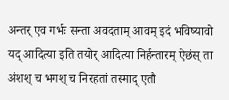अन्तर् एव गर्भः सन्ता अवदताम् आवम् इदं भविष्यावो यद् आदित्या इति तयोर् आदित्या निर्हन्तारम् ऐछंस् ता अंशश् च भगश् च निरहतां तस्माद् एतौ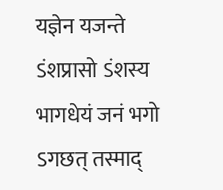यज्ञेन यजन्ते ऽंशप्रासो ऽंशस्य भागधेयं जनं भगो ऽगछत् तस्माद्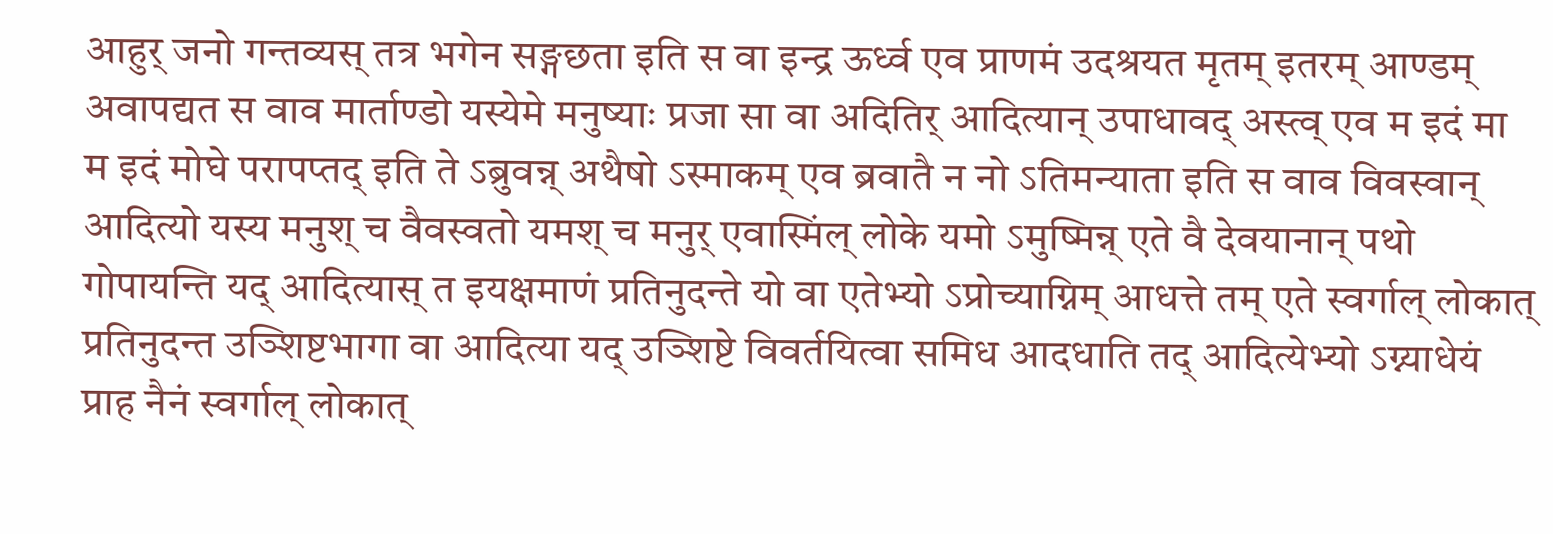आहुर् जनो गन्तव्यस् तत्र भगेन सङ्गछता इति स वा इन्द्र ऊर्ध्व एव प्राणमं उदश्रयत मृतम् इतरम् आण्डम् अवापद्यत स वाव मार्ताण्डो यस्येमे मनुष्याः प्रजा सा वा अदितिर् आदित्यान् उपाधावद् अस्त्व् एव म इदं मा म इदं मोघे परापप्तद् इति ते ऽब्रुवन्न् अथैषो ऽस्माकम् एव ब्रवातै न नो ऽतिमन्याता इति स वाव विवस्वान् आदित्यो यस्य मनुश् च वैवस्वतो यमश् च मनुर् एवास्मिंल् लोके यमो ऽमुष्मिन्न् एते वै देवयानान् पथो गोपायन्ति यद् आदित्यास् त इयक्षमाणं प्रतिनुदन्ते यो वा एतेभ्यो ऽप्रोच्याग्निम् आधत्ते तम् एते स्वर्गाल् लोकात् प्रतिनुदन्त उञ्शिष्टभागा वा आदित्या यद् उञ्शिष्टे विवर्तयित्वा समिध आदधाति तद् आदित्येभ्यो ऽग्न्याधेयं प्राह नैनं स्वर्गाल् लोकात्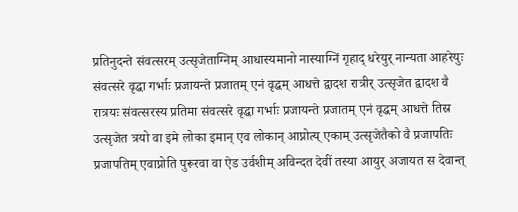प्रतिनुदन्ते संवत्सरम् उत्सृजेताग्निम् आधास्यमानो नास्याग्निं गृहाद् धरेयुर् नान्यता आहरेयुः संवत्सरे वृद्धा गर्भाः प्रजायन्ते प्रजातम् एनं वृद्धम् आधत्ते द्वादश रात्रीर् उत्सृजेत द्वादश वै रात्रयः संवत्सरस्य प्रतिमा संवत्सरे वृद्धा गर्भाः प्रजायन्ते प्रजातम् एनं वृद्धम् आधत्ते तिस्र उत्सृजेत त्रयो वा इमे लोका इमान् एव लोकान् आप्नोत्य् एकाम् उत्सृजेतैको वै प्रजापतिः प्रजापतिम् एवाप्नोति पुरूरवा वा ऐड उर्वशीम् अविन्दत देवीं तस्या आयुर् अजायत स देवान्त्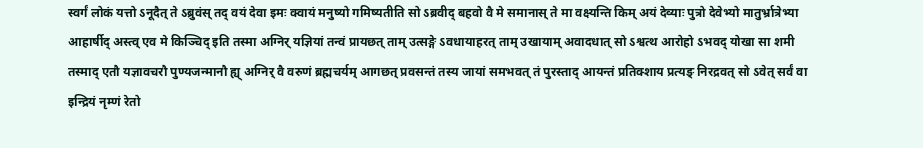स्वर्गं लोकं यत्तो ऽनूदैत् ते ऽब्रुवंस् तद् वयं देवा इमः क्वायं मनुष्यो गमिष्यतीति सो ऽब्रवीद् बहवो वै मे समानास् ते मा वक्ष्यन्ति किम् अयं देव्याः पुत्रो देवेभ्यो मातुर्भ्रात्रेभ्या आहार्षीद् अस्त्व् एव मे किञ्चिद् इति तस्मा अग्निर् यज्ञियां तन्वं प्रायछत् ताम् उत्सङ्गे ऽवधायाहरत् ताम् उखायाम् अवादधात् सो ऽश्वत्थ आरोहो ऽभवद् योखा सा शमी तस्माद् एतौ यज्ञावचरौ पुण्यजन्मानौ ह्य् अग्निर् वै वरुणं ब्रह्मचर्यम् आगछत् प्रवसन्तं तस्य जायां समभवत् तं पुरस्ताद् आयन्तं प्रतिक्शाय प्रत्यङ् निरद्रवत् सो ऽवेत् सर्वं वा इन्द्रियं नृम्णं रेतो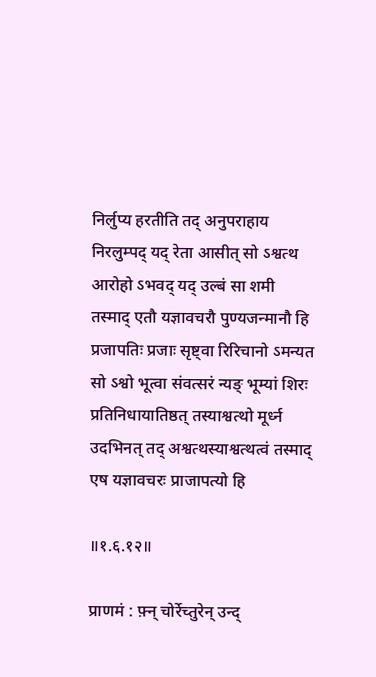निर्लुप्य हरतीति तद् अनुपराहाय निरलुम्पद् यद् रेता आसीत् सो ऽश्वत्थ आरोहो ऽभवद् यद् उल्बं सा शमी तस्माद् एतौ यज्ञावचरौ पुण्यजन्मानौ हि प्रजापतिः प्रजाः सृष्ट्वा रिरिचानो ऽमन्यत सो ऽश्वो भूत्वा संवत्सरं न्यङ् भूम्यां शिरः प्रतिनिधायातिष्ठत् तस्याश्वत्थो मूर्ध्न उदभिनत् तद् अश्वत्थस्याश्वत्थत्वं तस्माद् एष यज्ञावचरः प्राजापत्यो हि

॥१.६.१२॥

प्राणमं : फ़्न् चोर्रेच्तुरेन् उन्द्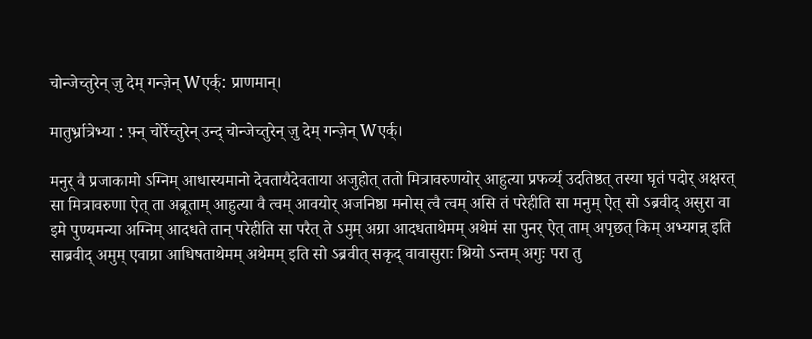चोन्जेच्तुरेन् ज़ु देम् गन्ज़ेन् Wएर्क्: प्राणमान्।

मातुर्भ्रात्रेभ्या : फ़्न् चोर्रेच्तुरेन् उन्द् चोन्जेच्तुरेन् ज़ु देम् गन्ज़ेन् Wएर्क्।

मनुर् वै प्रजाकामो ऽग्निम् आधास्यमानो देवतायैदेवताया अजुहोत् ततो मित्रावरुणयोर् आहुत्या प्रफर्व्य् उदतिष्ठत् तस्या घृतं पदोर् अक्षरत् सा मित्रावरुणा ऐत् ता अब्रूताम् आहुत्या वै त्वम् आवयोर् अजनिष्ठा मनोस् त्वै त्वम् असि तं परेहीति सा मनुम् ऐत् सो ऽब्रवीद् असुरा वा इमे पुण्यमन्या अग्निम् आदधते तान् परेहीति सा परैत् ते ऽमुम् अग्रा आदधताथेमम् अथेमं सा पुनर् ऐत् ताम् अपृछत् किम् अभ्यगन्न् इति साब्रवीद् अमुम् एवाग्रा आधिषताथेमम् अथेमम् इति सो ऽब्रवीत् सकृद् वावासुराः श्रियो ऽन्तम् अगुः परा तु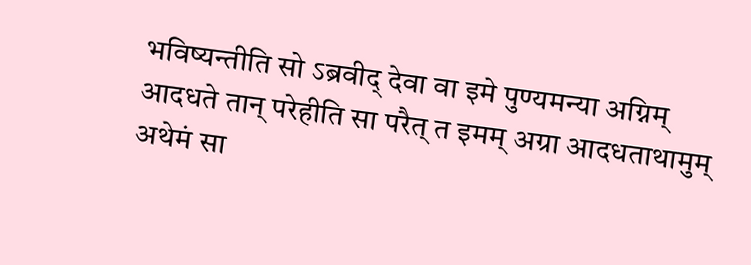भविष्यन्तीति सो ऽब्रवीद् देवा वा इमे पुण्यमन्या अग्निम् आदधते तान् परेहीति सा परैत् त इमम् अग्रा आदधताथामुम् अथेमं सा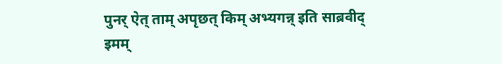पुनर् ऐत् ताम् अपृछत् किम् अभ्यगन्न् इति साब्रवीद् इमम्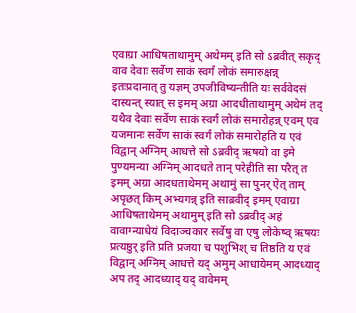एवाग्रा आधिषताथामुम् अथेमम् इति सो ऽब्रवीत् सकृद् वाव देवाः सर्वेण साकं स्वर्गं लोकं समारुक्षन्न् इतःप्रदानात् तु यज्ञम् उपजीविष्यन्तीति यः सर्ववेदसं दास्यन्त् स्यात् स इमम् अग्रा आदधीताथामुम् अथेमं तद् यथैव देवाः सर्वेण साकं स्वर्गं लोकं समारोहन्न् एवम् एव यजमानः सर्वेण साकं स्वर्गं लोकं समारोहति य एवं विद्वान् अग्निम् आधत्ते सो ऽब्रवीद् ऋषयो वा इमे पुण्यमन्या अग्निम् आदधते तान् परेहीति सा परैत् त इमम् अग्रा आदधताथेमम् अथामुं सा पुनर् ऐत् ताम् अपृछत् किम् अभ्यगन्न् इति साब्रवीद् इमम् एवाग्रा आधिषताथेमम् अथामुम् इति सो ऽब्रवीद् अहं वावाग्न्याधेयं विदाञ्चकार सर्वेषु वा एषु लोकेष्व् ऋषयः प्रत्यष्ठुर् इति प्रति प्रजया च पशुभिश् च तिष्ठति य एवं विद्वान् अग्निम् आधत्ते यद् अमुम् आधायेमम् आदध्याद् अप तद् आदध्याद् यद् वावेमम्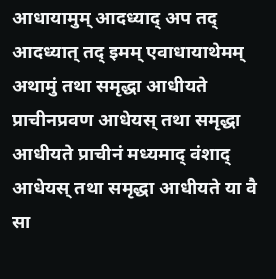आधायामुम् आदध्याद् अप तद् आदध्यात् तद् इमम् एवाधायाथेमम् अथामुं तथा समृद्धा आधीयते प्राचीनप्रवण आधेयस् तथा समृद्धा आधीयते प्राचीनं मध्यमाद् वंशाद् आधेयस् तथा समृद्धा आधीयते या वै सा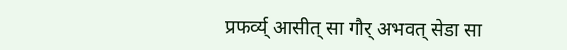प्रफर्व्य् आसीत् सा गौर् अभवत् सेडा सा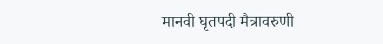मानवी घृतपदी मैत्रावरुणी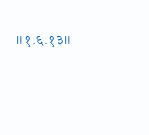॥१.६.१३॥